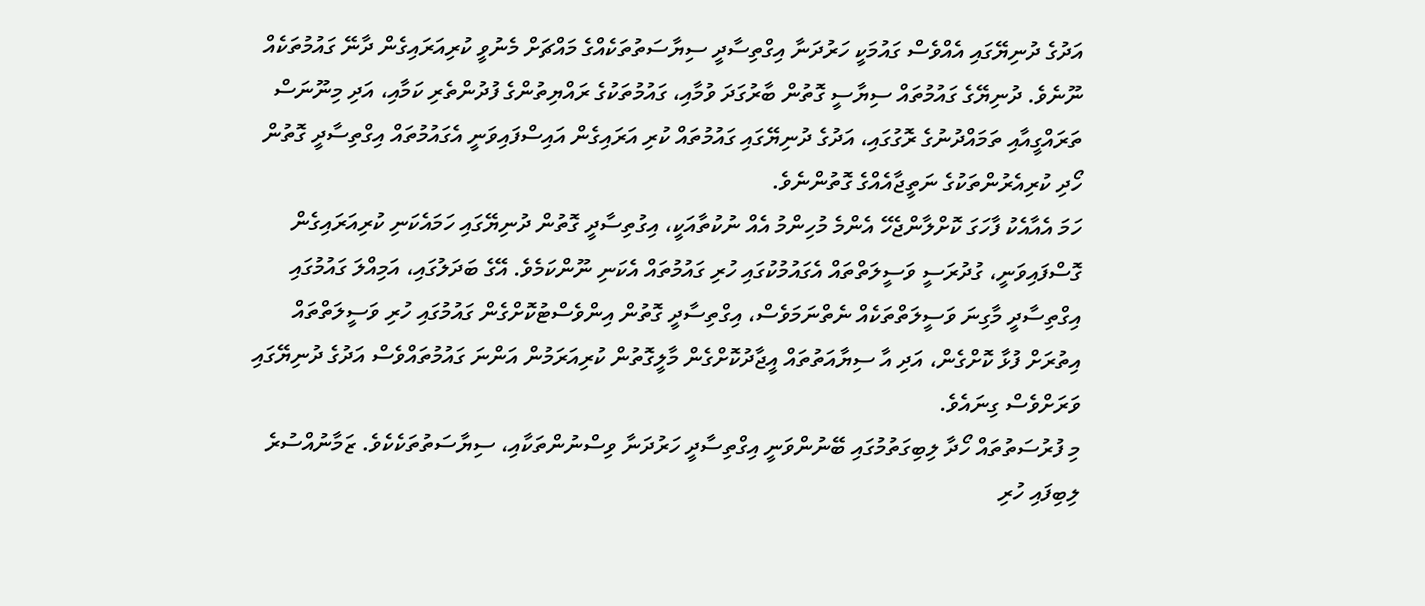އަދުގެ ދުނިޔޭގައި އެއްވެސް ގައުމަކީ ހަރުދަނާ އިގްތިސާދީ ސިޔާސަތުތަކެއްގެ މައްޗަށް މެނުވީ ކުރިއަރައިގެން ދާނޭ ގައުމުތަކެއް ނޫނެވެ. ދުނިޔޭގެ ގައުމުތައް ސިޔާސީ ގޮތުން ބާރުގަދަ ވުމާއި، ގައުމުތަކުގެ ރައްޔިތުންގެ ފުދުންތެރި ކަމާއި، އަދި މިނޫނަސް ތަރައްގީއާއި ތަމައްދުނުގެ ރޮގުގައި، އަދުގެ ދުނިޔޭގައި ގައުމުތައް ކުރި އަރައިގެން އައިސްފައިވަނީ އެގައުމުތައް އިގްތިސާދީ ގޮތުން ހޯދި ކުރިއެރުންތަކުގެ ނަތީޖާއެއްގެ ގޮތުންނެވެ.
ހަމަ އެއާއެކު ފާހަގަ ކޮށްލާންޖެހޭ އެންމެ މުހިންމު އެއް ނުކުތާއަކީ، އިގުތިސާދީ ގޮތުން ދުނިޔޭގައި ހަމައެކަނި ކުރިއަރައިގެން ގޮސްފައިވަނީ، ގުދުރަސީ ވަސީލަތްތައް އެގައުމުކުގައި ހުރި ގައުމުތައް އެކަނި ނޫންކަމެވެ. އޭގެ ބަދަލުގައި، އަމިއްލަ ގައުމުގައި އިގްތިސާދީ މާގިނަ ވަސީލަތްތަކެއް ނެތްނަމަވެސް، އިގްތިސާދީ ގޮތުން އިންވެސްޓުކޮށްގެން ގައުމުގައި ހުރި ވަސީލަތްތައް އިތުރަށް ފުޅާ ކޮށްގެން، އަދި އާ ސިޔާއަތުތައް އީޖާދުކޮށްގެން މާލީގޮތުން ކުރިއަރަމުން އަންނަ ގައުމުތައްވެސް އަދުގެ ދުނިޔޭގައި ވަރަށްވެސް ގިނައެވެ.
މި ފުރުސަތުތައް ހޯދާ ލިބިގަތުމުގައި ބޭނުންވަނީ އިގްތިސާދީ ހަރުދަނާ ވިސްނުންތަކާއި، ސިޔާސަތުތަކެކެވެ. ޒަމާނުއްސުރެ ލިބިފައި ހުރި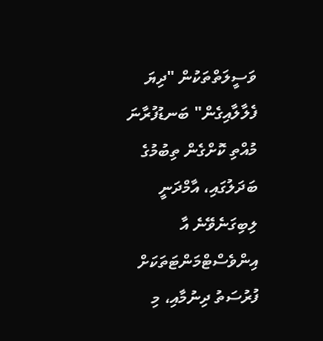ވަސީލަތްތަކުން "ދިޔަ ފެލާލާއިގެން" ބަނޑުފުރާނަ މުއްތި ކޮށްގެން ތިބުމުގެ ބަދަލުގައި، އާމްދަނީ ލިބިގަނެވޭނެ އާ އިންވެސްޓްމަންޓަތަކަށް ފުރުސަތު ދިނުމާއި، މި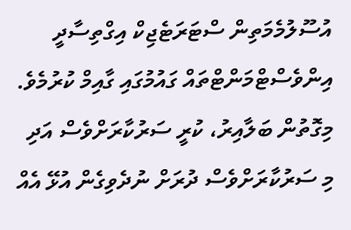އުސޫލުމެމަތިން ސްޓަރަޓެޖިކް އިގްތިސާދީ އިންވެސްޓްމަންޓްތައް ގައުމުގައި ގާއިމް ކުރުމެވެ.
މިގޮތުން ބަލާއިރު، ކުރީ ސަރުކާރަށްވެސް އަދި މި ސަރުކާރަށްވެސް ދުރަށް ނުދެވިގެން އުޅޭ އެއް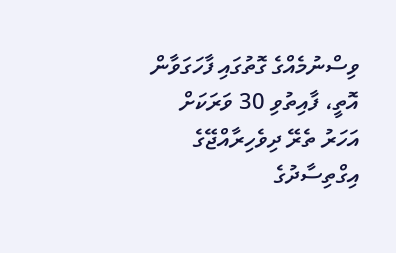ވިސްނުމެއްގެ ގޮތުގައި ފާހަގަވާން އޮތީ، ފާއިތުވި 30 ވަރަކަށް އަހަރު ތެރޭ ދިވެހިރާއްޖޭގެ އިގްތިސާދުގެ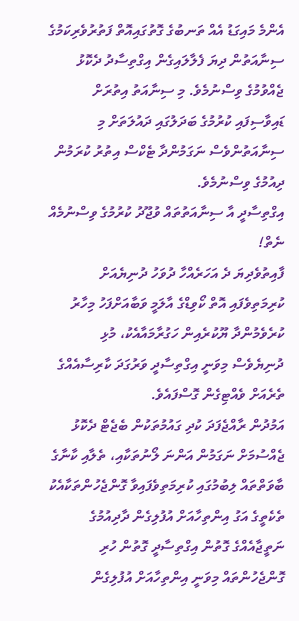އެންމެ މައިގަޑު އެއް ތަނބުގެ ގޮތުގައިއޮތް ފަތުރުވެރިކަމުގެ ސިނާއަތުން ދިޔަ ފެލާލައިގެން އިގްތިސާދު ދެކޮޅު ޖެއްވުމުގެ ވިސްނުމެވެ. މި ސިނާއަތު އިތުރަށް ޑައިވާސިފައި ކުރުމުގެ ބަދަލުގައި ދައުލަތަށް މި ސިނާއަތުންވެސް ނަގަމުންދާ ޓެކްސް އިތުރު ކުރަމުން ދިއުމުގެ ވިސްނުމެވެ.
އިގްތިސާދީ އާ ސިނާއަތުތައް ވުޖޫދު ކުރުމުގެ ވިސްނުމެއް ނެތް!
ފާއިތުވެދިޔަ ދެ އަހަރެއްހާ ދުވަހު ދުނިޔެއަށް ކުރިމަތިވެފައި އޮތް ކޯވިޑްގެ އާލަމީ ވަބާއަށްފަހު މިހާރު ކުރެވެމުންދާ ޔޫކުރެއިން ހަގުރާމައާއެކު، މުޅި ދުނިޔެވެސް މިވަނީ އިގްތިސާދީ ވަރުގަދަ ކާރިސާއެއްގެ ތެރެއަށް ވެއްޓިގެން ގޮސްފައެވެ.
އަމުދުން ރާއްޖެފަދަ ކުދި ގައުމުތަކުން ބެޖެޓް ދެކޮޅު ޖެއްސުމަށް ނަގަމުން އަންނަ ލޯނުތަކާއި، ތެލާއި ކާނާގެ ބާވަތްތައް ލިބުމުގައި ކުރިމަތިވެފައިވާ ގޮންޖެހުންތަކާއެކު ތެކެތީގެ އަގު އިންތިހާއަށް އުފުލިގެން ދާދިއުމުގެ ނަތީޖާއެއްގެ ގޮތުން އިގްތިސާދީ ގޮތުން ހުރި ގޮންޖެހުންތައް މިވަނީ އިންތިހާއަށް އުފުލިގެން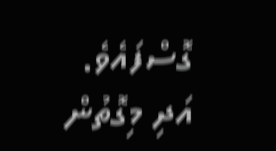ގޮސްފައެވެ.
އަދި މިގޮތުން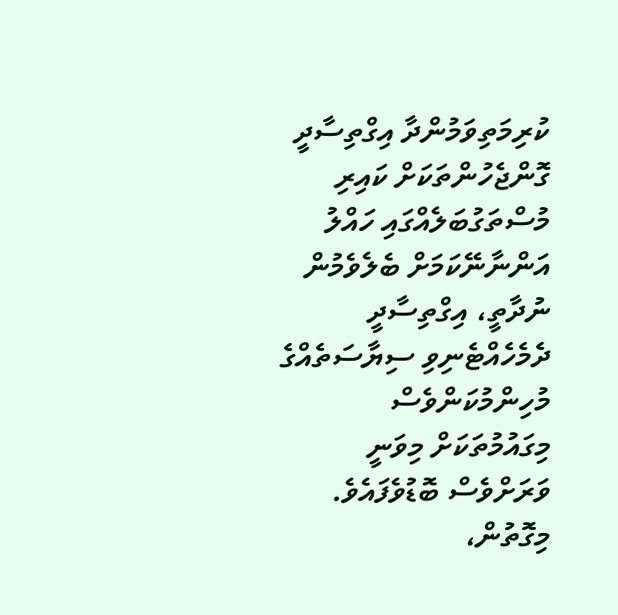ކުރިމަތިވަމުންދާ އިގްތިސާދީ ގޮންޖެހުންތަކަށް ކައިރި މުސްތަގުބަލެއްގައި ހައްލު އަންނާނޭކަމަށް ބެލެވެމުން ނުދާތީ، އިގްތިސާދީ ދެމެހެއްޓެނިވި ސިޔާސަތެއްގެ މުހިންމުކަންވެސް މިގައުމުތަކަށް މިވަނީ ވަރަށްވެސް ބޮޑުވެފައެވެ.
މިގޮތުން،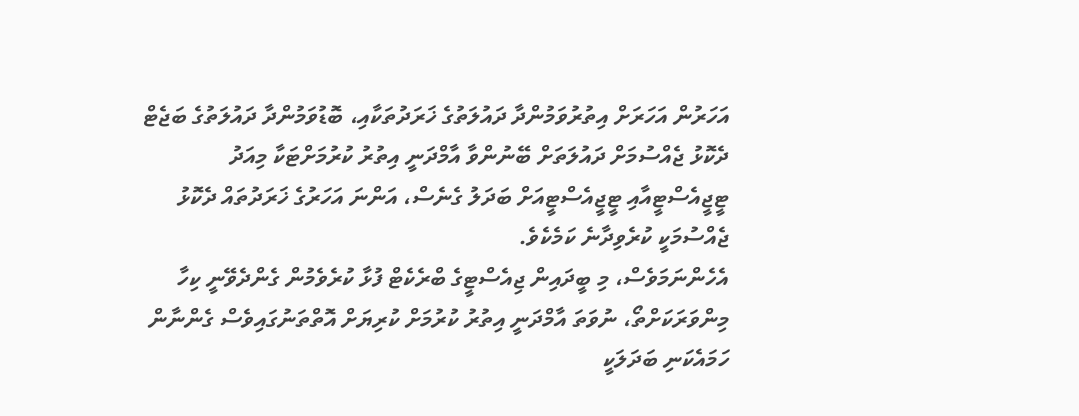އަހަރުން އަހަރަށް އިތުރުވަމުންދާ ދައުލަތުގެ ޚަރަދުތަކާއި، ބޮޑުވަމުންދާ ދައުލަތުގެ ބަޖެޓް ދެކޮޅު ޖެއްސުމަށް ދައުލަތަށް ބޭނުންވާ އާމްދަނީ އިތުރު ކުރުމަށްޓަކާ މިއަދު ޓީޖީއެސްޓީއާއި ޓީޖީއެސްޓީއަށް ބަދަލު ގެނެސް، އަންނަ އަހަރުގެ ޚަރަދުތައް ދެކޮޅު ޖެއްސުމަކީ ކުރެވިދާނެ ކަމެކެވެ.
އެހެންނަމަވެސް، މި ބީދައިން ޖިއެސްޓީގެ ބްރެކެޓް ފުޅާ ކުރެވެމުން ގެންދެވޭނީ ކިހާ މިންވަރަކަށްތޯ، ނުވަތަ އާމްދަނީ އިތުރު ކުރުމަށް ކުރިޔަށް އޮތްތަނުގައިވެސް ގެންނާން ހަމައެކަނި ބަދަލަކީ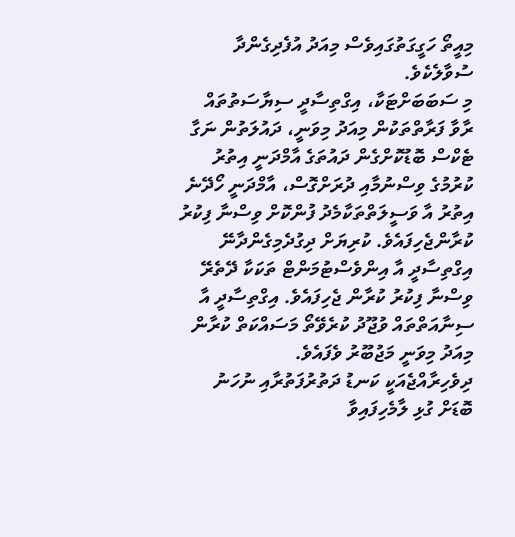މިއީތޯ ހަގީގަތުގައިވެސް މިއަދު އުފެދިގެންދާ ސުވާލެކެވެ.
މި ސަބަބަށްޓަކާ، އިގްތިސާދީ ސިޔާސަތުތައް ރާވާ ފަރާތްތަކުން މިއަދު މިވަނީ، ދައުލަތުން ނަގާ ޓެކްސް ބޮޑުކޮށްގެން ދައުތަގެ އާމްދަނީ އިތުރު ކުރުމުގެ ވިސްނުމާއި ދުރަށްގޮސް، އާމްދަނީ ހޯދޭނެ އިތުރު އާ ވަސީލަތްތަކާމެދު ފުންކޮށް ވިސްނާ ފިކުރު ކުރާންޖެހިފައެވެ. ކުރިޔަށް ދިގުދެމިގެންދާނޭ އިގްތިސާދީ އާ އިންވެސްޓުމަންޓް ތަކަކާ ދޭތެރޭ ވިސްނާ ފިކުރު ކުރާން ޖެހިފައެވެ. އިގްތިސާދީ އާ ސިނާއަތްތައް ވުޖޫދު ކުރެވޭތޯ މަސައްކަތް ކުރާން މިއަދު މިވަނީ މަޖުބޫރު ވެފައެވެ.
ދިވެހިރާއްޖެއަކީ ކަނޑު ދަތުރުފަތުރާއި ނުހަނު ބޮޑަށް ގުޅި ލާމެހިފައިވާ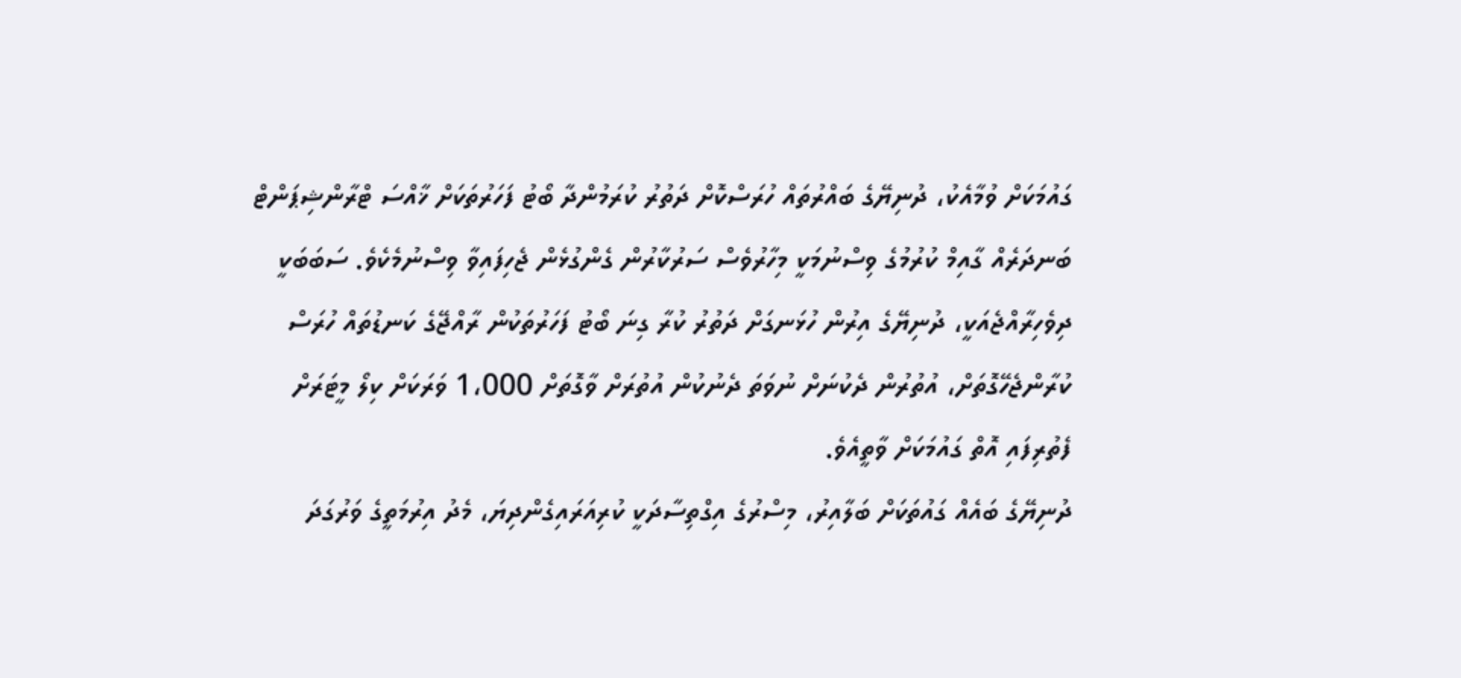ގައުމަކަށް ވުމާއެކު، ދުނިޔޭގެ ބައްރުތައް ހުރަސްކޮށް ދަތުރު ކުރަމުންދާ ބޯޓު ފަހަރުތަކަށް ޚާއްސަ ޓްރާންޝިޕަންޓް ބަނދަރެއް ގާއިމް ކުރުމުގެ ވިސްނުމަކީ މިހާރުވެސް ސަރުކާރުން ގެންގުޅެން ޖެހިފައިވާ ވިސްނުމެކެވެ. ސަބަބަކީ ދިވެހިރާއްޖެއަކީ، ދުނިޔޭގެ އިރުން ހުޅަނގަށް ދަތުރު ކުރާ ގިނަ ބޯޓު ފަހަރުތަކުން ރާއްޖޭގެ ކަނޑުތައް ހުރަސް ކުރާންޖެހޭގޮތަށް، އުތުރުން ދެކުނަށް ނުވަތަ ދެނުކުން އުތުރަށް ވާގޮތަށް 1،000 ވަރަކަށް ކިލޯ މީޓަރަށް ފެތުރިފައި އޮތް ގައުމަކަށް ވާތީއެވެ.
ދުނިޔޭގެ ބައެއް ގައުތަކަށް ބަލާއިރު، މިސްރުގެ އިގްތިސާދަކީ ކުރިއަރައިގެންދިޔަ، މެދު އިރުމަތީގެ ވަރުގަދަ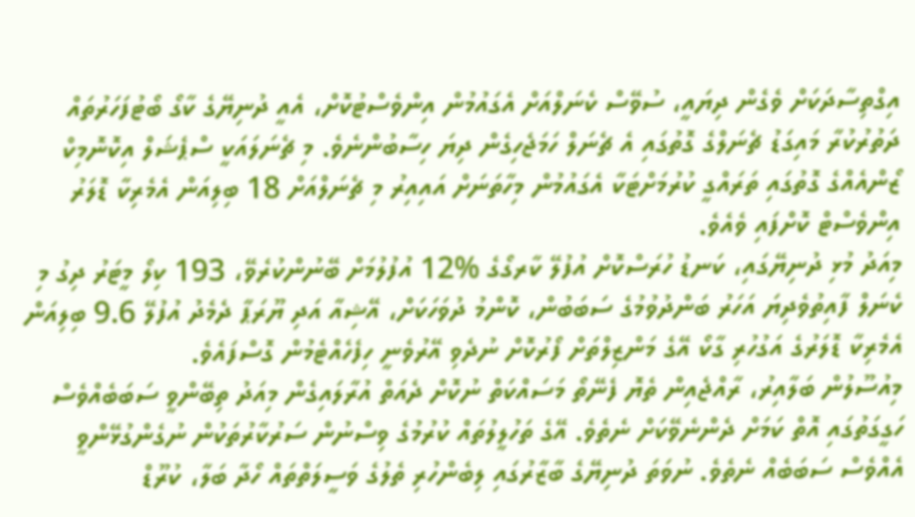އިގްތިސާދަކަށް ވެގެން ދިޔައީ، ސުވޭސް ކެނަލްއަށް އެގައުމުން އިންވެސްޓުކޮށް، އެއީ ދުނިޔޭގެ ކާގޯ ބޯޓުފަހަރުތައް ދަތުރުކުރާ މައިގަޑު ޗެނަލްގެ ގޮތުގައި އެ ޗެނަލް ހަމަޖެހިގެން ދިޔަ ހިސާބުންނެވެ. މި ޗެނަލައަކީ ސްޕެޝަލް އިކޮނޮމިކް ޒޯންއެއްގެ ގޮތުގައި ތަރައްގީ ކުރުމަށްޓަކާ އެގައުމުން މިހާތަނަށް އައިއިރު މި ޗެނަލްއަށް 18 ބިލިއަން އެމެރިކާ ޑޮލަރު އިންވެސްޓް ކޮށްފައި ވެއެވެ.
މިއަދު މުޅި ދުނިޔޭގައި، ކަނޑު ހުރަސްކޮށް އުފުލޭ ކާރގޯގެ %12 އުފުލުމަށް ބޭނުންކުރެވޭ، 193 ކިލޯ މީޓަރު ދިގު މި ކެނަލް ފާއިތުވެދިޔަ އަހަރު ބަންދުވުމުގެ ސަބަބުން، ކޮންމު ދުވަހަކަށް، އޭޝިއާ އަދި ޔޫރަޕާ ދެމެދު އުފުލޭ 9.6 ބިލިއަން އެމެރިކާ ޑޮލަރުގެ އަގުހުރި ގާކޯ އޭގެ މަންޒިލްތަށް ފޯރުކޮށް ނުދެވި އޭރުވެނީ ހިފެހެއްޓެމުން ގޮސްފައެވެ.
މިއުސޫލުން ބަލާއިރު، ރާއްޖެއިން ތެޔޮ ފެނޭތޯ މަސައްކަތް ނުކޮށް ދެއަތް އުރާލައިގެން މިއަދު ތިބޭންވީ ސަބަބެއްވެސް ހަގީގަތުގައި އޮތް ކަމަށް ދެންނެވޭކަށް ނެތެވެ. އޭގެ ތަހުލީލުތައް ކުރުމުގެ ވިސްނުން ސަރުކާރުތަކުން ނުގެންގުޅޭންވީ އެއްވެސް ސަބަބެއް ނެތެވެ. ނުވަތަ ދުނިޔޭގެ ބާޒާރުގައި ލިބެންހުރި ތެލުގެ ވަސީލަތްތައް ހޯދާ ބަލާ، ކުރޫޑް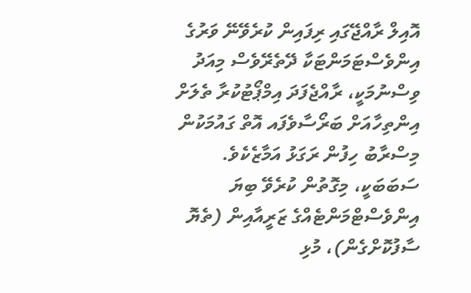އޮއިލް ރާއްޖޭގައި ރިފައިން ކުރެވޭނޭ ވަރުގެ އިންވެސްޓަމަންޓަކާ ދޭތެރޭވެސް މިއަދު ވިސްނުމަކީ، ރާއްޖެފަދަ އިމްޕޯޓުކުރާ ތެލަށް އިންތިހާއަށް ބަރޯސާވެފައ އޮތް ގައުމަކުން މިސްރާބު ހިފުން ރަގަޅު އަމާޒެކެވެ.
ސަބަބަކީ، މިގޮތުން ކުރެވޭ ބިޔަ އިންވެސްޓްމަންޓެއްގެ ޒަރީއާއިން (ތެޔޮ ސާފުކޮށްގެން)، މުޅި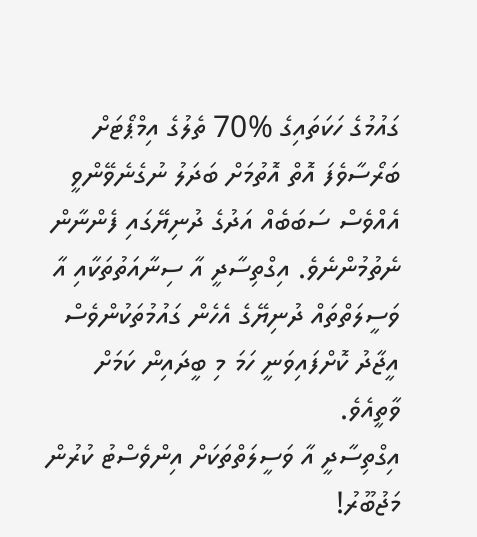ގައުމުގެ ހަކަތައިގެ %70 ތެލުގެ އިމްޕޯޓަށް ބަރޯސާވެފަ އޮތް އޮތުމަށް ބަދަލު ނުގެނެވޭންވީ އެއްވެސް ސަބަބެއް އަދުގެ ދުނިޔޭގައި ފެންނާން ނެތުމުންނެވެ. އިގްތިސާދީ އާ ސިނާއަތުތަކާއި އާ ވަސީލަތްތައް ދުނިޔޭގެ އެހެން ގައުމުތަކުންވެސް އީޖާދު ކޮށްފައިވަނީ ހަމަ މި ބީދައިން ކަމަށް ވާތީއެވެ.
އިގްތިސާދީ އާ ވަސީލަތްތަކަށް އިންވެސްޓު ކުރުން މަޖުބޫރު!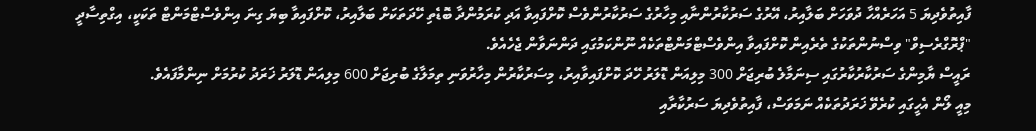ފާއިތުވެދިޔަ 5 އަހަރެއްހާ ދުވަހަށް ބަލާއިރު، އޭރުގެ ސަރުކާރުންނާއި މިހާރުގެ ސަރުކާރުންވެސް ކޮށްފައިވާ އަދި ކުރަމުންދާ ބޮޑެތި ހޭދަތަކަށް ބަލާއިރު، ކޮށްފައިވާ ބިޔަ ގިނަ އިންވެސްޓްމަންޓް ތަކަކީ، އިގްތިސާދީ "ޕްރޮގްރެސިވް" ވިސްނުންތަކުގެ ތެރެއިން ކޮށްފައިވާ އިންވެސްޓްމަންޓްތަކެއް ނޫންކަމުގައި ދަންނަވާން ޖެހެއެވެ.
ރައީސް ޔާމިންގެ ސަރުކާރުކާރުގައި ސިނަމާލެ ބުރިޖަށް 300 މިލިއަން ޑޮލަރު ހޭދަ ކޮށްފައިވާއިރު، މިސަރުކާރުން މިހާރުވަނި ތިމަލާގެ ބުރިޖަށް 600 މިލިއަން ޑޮލަރު ޚަރަދު ކުރުމަށް ނިންމާފައެވެ.
މިއީ ލޯން އެހީގައި ކުރެވޭ ޚަރަދުތަކެއް ނަމަވަސް، ފާއިތުވެދިޔަ ސަރުކާރާއި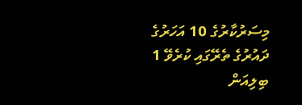މިސަރުކާރުގެ 10 އަހަރުގެ ދައުރުގެ ތެރޭގައި ކުރެވޭ 1 ބިލިއަން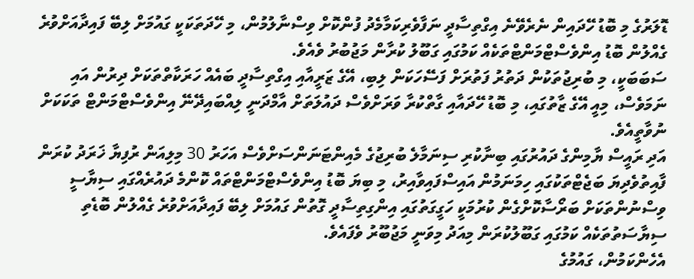ޑޮލަރުގެ މި ބޮޑު ހޭދައިން ނެރެވޭނެ އިގްތިސާދީ ނަފާވެރިކަމާމެދު ފުންކޮށް ވިސްނާލުމުން، މި ހޭދަތަކަކީ ގައުމަށް ލިބޭ ފައިދާއަށްވުރެ ގެއްލުން ބޮޑު އިންވެސްޓްމަންޓްތަކެއް ކަމުގައި ގަބޫލު ކުރާން މަޖުބުރު ވެއެވެ.
ސަބަބަކީ، މި ބުރިޖުތަކުން ދަތުރު ފަތުރަށް ފަސޭހަކަން ލިބި، އޭގެ ޒަރީއާއި އިގްތިސާދީ ބައެއް ހަރަކާތްތަކަށް ދިރުން އައި ނަމަވެސް، މިއީ އޭގެ ޒާތުގައި، މި ބޮޑު ހޭދައާއި ގާތްކުރާ ވަރަށްވެސް ދައުލަތަށް އާމްދަނީ ލިއްބައިދޭނޭ އިންވެސްޓްމަންޓް ތަކަކަށް ނުވާތީއެވެ.
އަދި ރައީސް ޔާމިންގެ ދައުރުގައި ބިނާކުރި ސިނަމާލެ ބުރިޖުގެ މެއިންޓަނަންސަށްވެސް އަހަރު 30 މިލިއަން ރުފިޔާ ޚަރަދު ކުރަން ފާއިތުވެދިޔަ ބަޖެޓްތަކުގައި ހިމަނަމުން އައިސްފައިވާއިރު، މި ބިޔަ ބޮޑު އިންވެސްޓްމަންޓްތައް ކޮންމެ ދައުރެއްގައި ސިޔާސީ ވިސްނުންތަކަށް ބަރޯސާކޮށްގެން ކުރުމަކީ ހަގީގަތުގައި އިންގިތިސާދީ ގޮތުން ގައުމަށް ލިބޭ ފައިދާއަށްވުރެ ގެއްލުން ބޮޑެތި ސިޔާސަތުތަކެއް ކަމުގައި ގަބޫލުކުރަން މިއަދު މިވަނީ މަޖުބޫރު ވެފައެވެ.
އެހެންކަމުން، ގައުމުގެ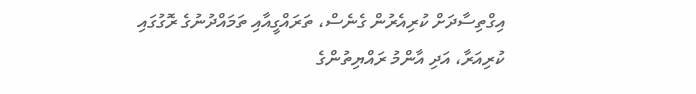އިގްތިސާދަށް ކުރިއެރުން ގެނެސް، ތަރައްގީއާއި ތަމައްދުނުގެ ރޮގުގައި ކުރިއަރާ، އަދި އާންމު ރައްޔިތުންގެ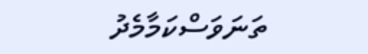ތަނަވަސްކަމާމެދު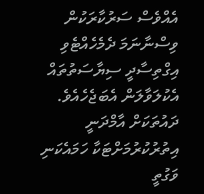އެއްވެސް ސަރުކާރަކުން ވިސްނާނަމަ ދެމެހެއްޓެވި އިގްތިސާދީ ސިޔާސަތުތައް އެކުލަވާލަން އެބަޖެހެއެވެ. ދައުތަކަށް އާމްދަނީ އިތުރުކުރުމަށްޓަކާ ހަމައެކަނި ވަގުތީ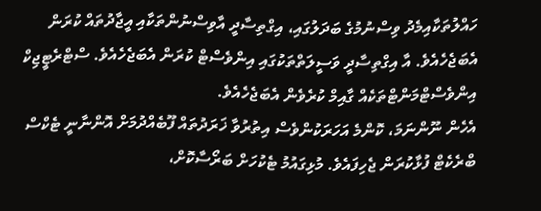ހައްލުތަކާއިމެދު ވިސްނުމުގެ ބަދަލުގައި، އިގްތިސާދީ އާވިސްނުންތަކާއި އީޖާދުތައް ކުރަން އެބަޖެހެއެވެ. އާ އިގްތިސާދީ ވަސީލަތްތަކުގައި އިންވެސްޓް ކުރަން އެބަޖެހެއެވެ. ސްޓްރެޓީޖިކް އިންވެސްޓްމަންޓްތަކެއް ގާއިމް ކުރެވެން އެބަޖެހެއެވެ.
އެހެން ނޫންނަމަ، ކޮންމެ އަހަރަކުންވެސް އިތުރުވާ ޚަރަދުތައް ފޫބެއްދުމަށް އޮންނާނީ ޓެކްސް ބްރެކެޓް ފުޅާކުރަން ޖެހިފައެވެ. މުޅިގައުމު ޓެކުހަށް ބަރޯސާކޮށް،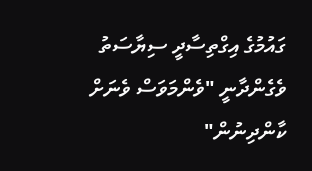ގައުމުގެ އިގްތިސާދީ ސިޔާސަތު ވެގެންދާނީ "ވެންމަވަސް ވެނަށް ކާންދިނުން"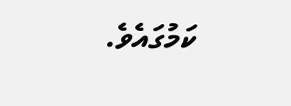ކަމުގައެވެ.